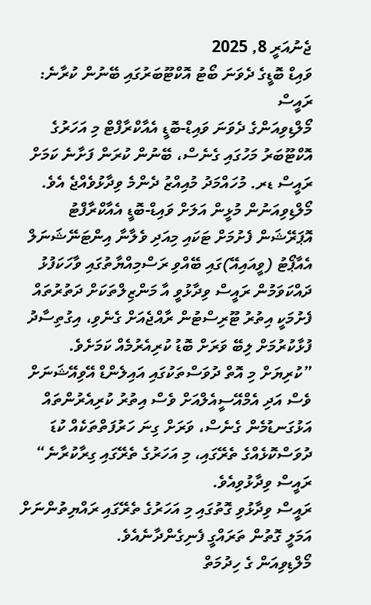ޖެނުއަރީ 8, 2025
ވައިޑް ބޮޑީގެ ދެވަނަ ބޯޓު އޮކްޓޫބަރުގައި ބޭނުން ކުރާނެ: ރައީސް
މޯލްޑިވިއަންގެ ދެވަނަ ވައިޑް-ބޮޑީ އެއާކްރާފްޓް މި އަހަރުގެ އޮކްޓޫބަރު މަހުގައި ގެނެސް، ބޭނުން ކުރަން ފަށާނެ ކަމަށް ރައީސް ޑރ. މުހައްމަދު މުއިއްޒު ދެންމެ ވިދާޅުވެއްޖެ އެވެ.
މޯލްޑިވިއަނުން މުޅީން އަލަށް ވައިޑް-ބޮޑީ އެއާކްރާފްޓު އޮޕަރޭޝަން ފެށުމަށް ޓަކައި މިއަދި ވެލާނާ އިންޓަނޭޝަނަލް އެއާޕޯޓު (ވީއައިއޭ)ގައި ބޭއްވި ރަސްމިއްޔާތުގައި ވާހަކަފުޅު ދައްކަވަމުން ރައީސް ވިދާޅުވީ އާ މަންޒިލްތަކަށް ދަތުރުތައް ފެށުމަކީ އިތުރު ޓޫރިސްޓުން ރާއްޖެއަށް ގެނެވި، އިގުތިސާދު ފުޅާކުރުމަށް ލިބޭ ވަރަށް ބޮޑު ކުރިއެރުމެއް ކަމަށެވެ.
”ކުރިޔަށް މި އޮތް ދުވަސްތަކުގައި އައިލެންޑް އޭވިއޭޝަނަށް ވެސް އަދި އެމްއޭސީއެލްއަށް ވެސް އިތުރު ކުރިއެރުންތައް އަޅުގަނޑުމެން ގެނެސް، ވަރަށް ގިނަ ހަރުފަތްތަކެއް ކުޑަ ދުވަސްކޮޅެއްގެ ތެރޭގައި، މި އަހަރުގެ ތެރޭގައި ގިރާކުރާނެ“ ރައީސް ވިދާޅުވިއެވެ.
ރައީސް ވިދާޅުވި ގޮތުގައި މި އަހަރުގެ ތެރޭގައި ރައްޔިތުންނަށް އަމަލީ ގޮތުން ތަރައްގީ ފެނިގެންދާނެއެވެ.
މޯލްޑިވިއަން ގެ ހިދުމަތް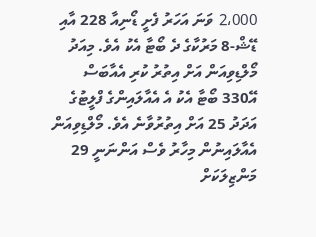2،000 ވަނަ އަހަރު ފެށީ ޑޯނިއާ 228 އާއި ޑޭޝް-8 މަރުކާގެ ދެ ބޯޓާ އެކު އެވެ. މިއަދު މޯލްޑިވިއަން އަށް އިތުރު ކުރި އެއާބަސް އޭ330 ބޯޓާ އެކު އެ އެއާލައިންގެ ފްލީޓުގެ އަދަދު 25 އަށް އިތުރުވާނެ އެވެ. މޯލްޑިވިއަން އެއާލައިނުން މިހާރު ވެސް އަންނަނީ 29 މަންޒިލަކަށް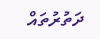ދަތުރުތައް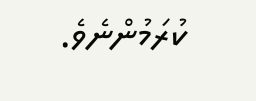ކުރަމުންނެވެ.